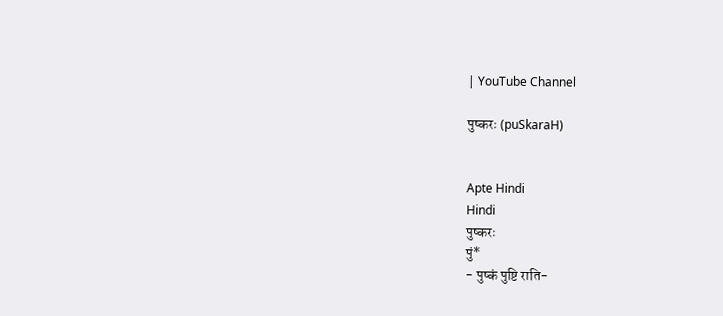| YouTube Channel

पुष्करः (puSkaraH)


Apte Hindi
Hindi
पुष्करः
पुं*
- पुष्कं पुष्टि राति-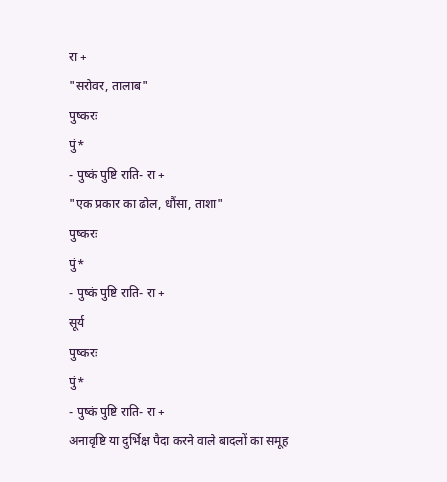रा +
"सरोवर, तालाब"
पुष्करः
पुं*
- पुष्कं पुष्टि राति- रा +
"एक प्रकार का ढोल, धौंसा, ताशा"
पुष्करः
पुं*
- पुष्कं पुष्टि राति- रा +
सूर्य
पुष्करः
पुं*
- पुष्कं पुष्टि राति- रा +
अनावृष्टि या दुर्भिक्ष पैदा करने वाले बादलों का समूह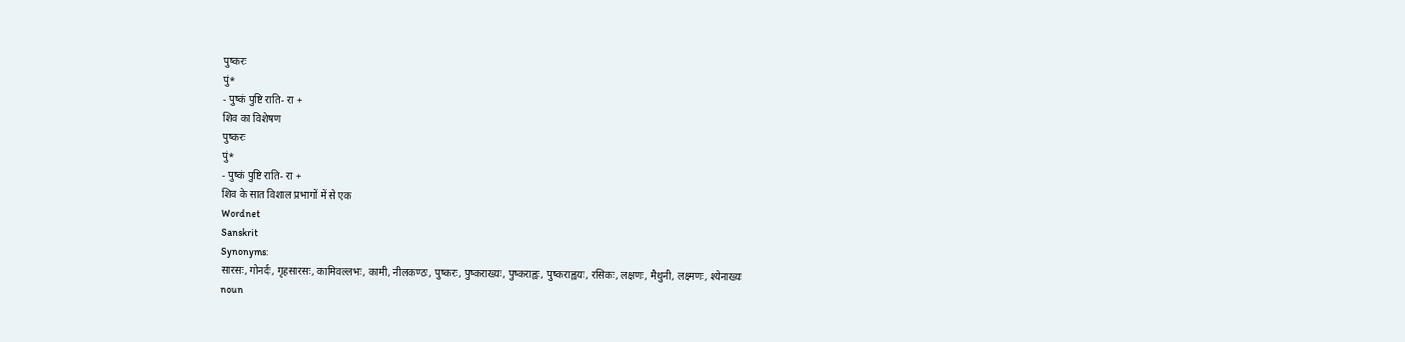पुष्करः
पुं*
- पुष्कं पुष्टि राति- रा +
शिव का विशेषण
पुष्करः
पुं*
- पुष्कं पुष्टि राति- रा +
शिव के सात विशाल प्रभागों में से एक
Wordnet
Sanskrit
Synonyms:
सारसः, गोनर्दः, गृहसारसः, कामिवल्लभः, कामी, नीलकण्ठः, पुष्करः, पुष्कराख्यः, पुष्कराह्वः, पुष्कराह्वयः, रसिकः, लक्षणः, मैथुनी, लक्ष्मणः, श्येनाख्यः
noun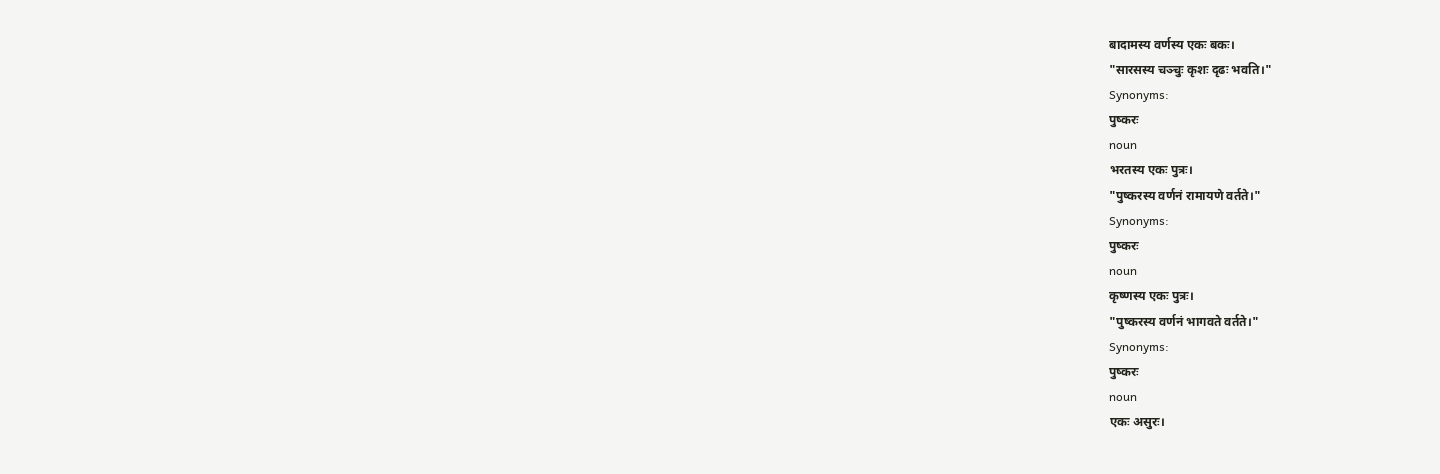बादामस्य वर्णस्य एकः बकः।
"सारसस्य चञ्चुः कृशः दृढः भवति।"
Synonyms:
पुष्करः
noun
भरतस्य एकः पुत्रः।
"पुष्करस्य वर्णनं रामायणे वर्तते।"
Synonyms:
पुष्करः
noun
कृष्णस्य एकः पुत्रः।
"पुष्करस्य वर्णनं भागवते वर्तते।"
Synonyms:
पुष्करः
noun
एकः असुरः।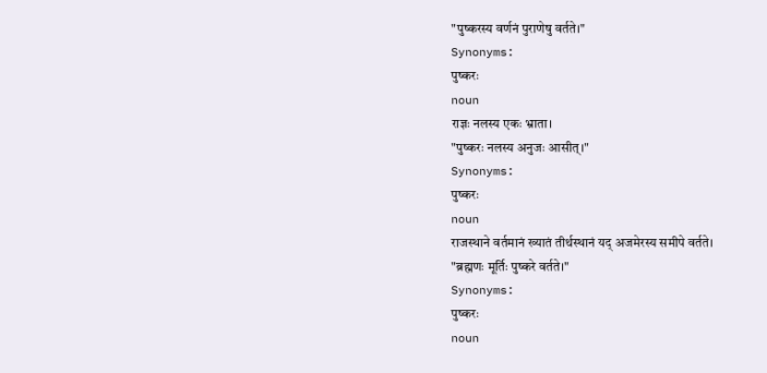"पुष्करस्य वर्णनं पुराणेषु वर्तते।"
Synonyms:
पुष्करः
noun
राज्ञः नलस्य एकः भ्राता।
"पुष्करः नलस्य अनुजः आसीत्।"
Synonyms:
पुष्करः
noun
राजस्थाने वर्तमानं ख्यातं तीर्थस्थानं यद् अजमेरस्य समीपे वर्तते।
"ब्रह्मणः मूर्तिः पुष्करे वर्तते।"
Synonyms:
पुष्करः
noun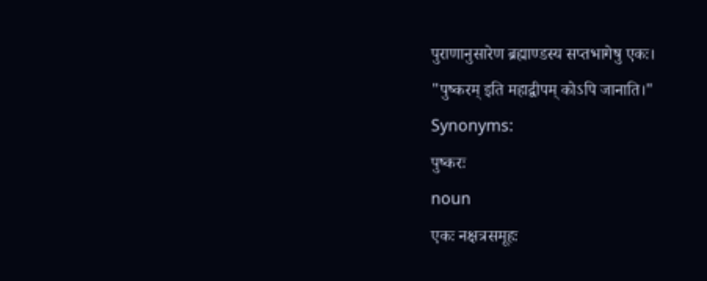पुराणानुसारेण ब्रह्माण्डस्य सप्तभागेषु एकः।
"पुष्करम् इति महाद्वीपम् कोऽपि जानाति।"
Synonyms:
पुष्करः
noun
एकः नक्षत्रसमूहः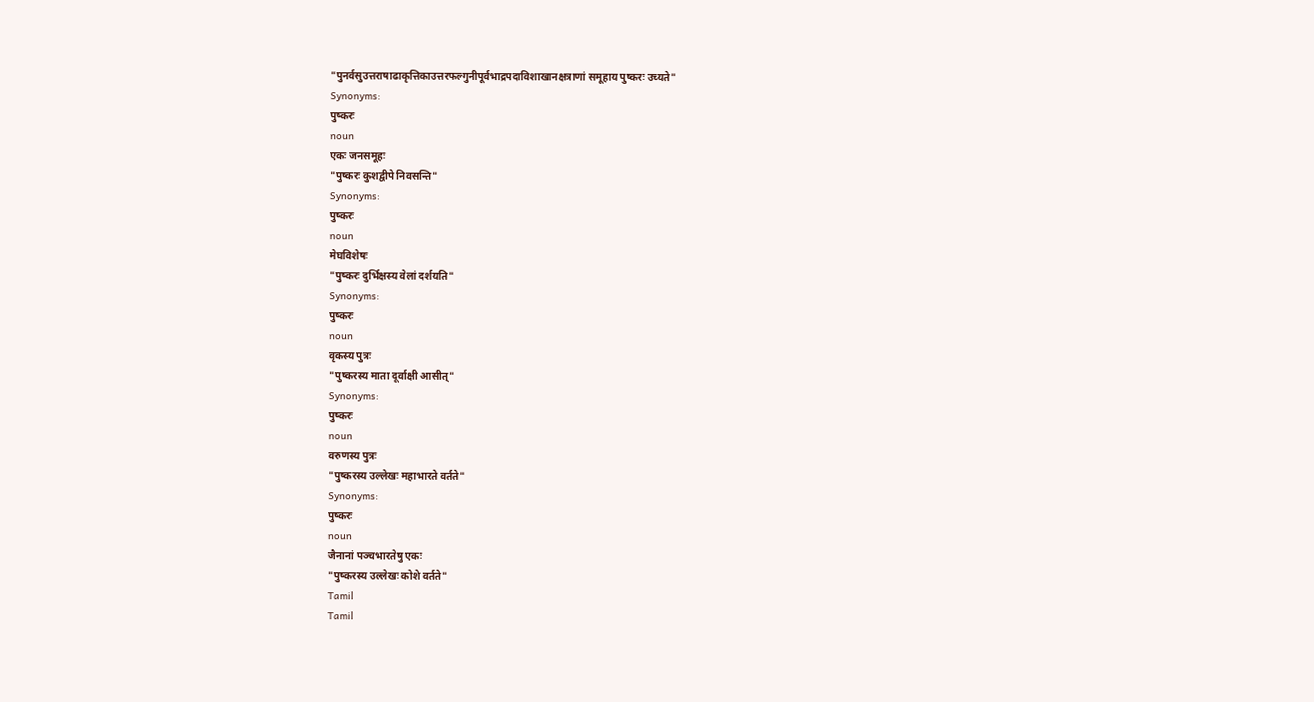"पुनर्वसुउत्तराषाढाकृत्तिकाउत्तरफल्गुनीपूर्वभाद्रपदाविशाखानक्षत्राणां समूहाय पुष्करः उच्यते"
Synonyms:
पुष्करः
noun
एकः जनसमूहः
"पुष्करः कुशद्वीपे निवसन्ति"
Synonyms:
पुष्करः
noun
मेघविशेषः
"पुष्करः दुर्भिक्षस्य वेलां दर्शयति"
Synonyms:
पुष्करः
noun
वृकस्य पुत्रः
"पुष्करस्य माता दूर्वाक्षी आसीत्"
Synonyms:
पुष्करः
noun
वरुणस्य पुत्रः
"पुष्करस्य उल्लेखः महाभारते वर्तते"
Synonyms:
पुष्करः
noun
जैनानां पञ्चभारतेषु एकः
"पुष्करस्य उल्लेखः कोशे वर्तते"
Tamil
Tamil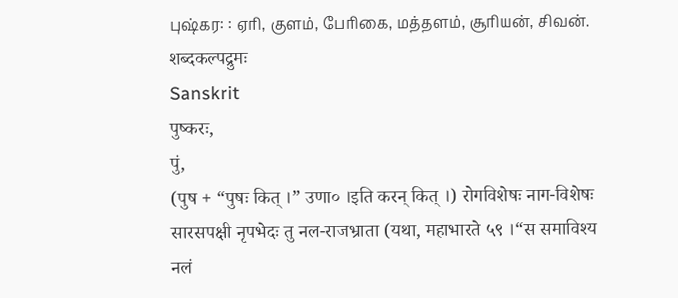புஷ்கர: : ஏரி, குளம், பேரிகை, மத்தளம், சூரியன், சிவன்.
शब्दकल्पद्रुमः
Sanskrit
पुष्करः,
पुं,
(पुष + “पुषः कित् ।” उणा० ।इति करन् कित् ।) रोगविशेषः नाग-विशेषः सारसपक्षी नृपभेदः तु नल-राजभ्राता (यथा, महाभारते ५९ ।“स समाविश्य नलं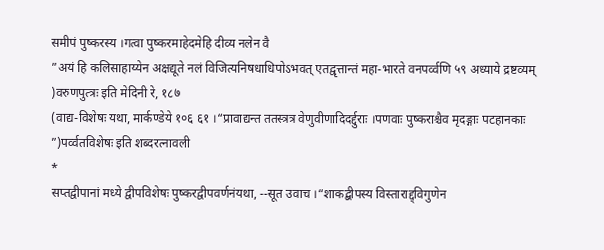समीपं पुष्करस्य ।गत्वा पुष्करमाहेदमेहि दीव्य नलेन वै
”अयं हि कलिसाहाय्येन अक्षद्यूते नलं विजित्यनिषधाधिपोऽभवत् एतद्वृत्तान्तं महा-भारते वनपर्व्वणि ५९ अध्याये द्रष्टव्यम्
)वरुणपुत्त्रः इति मेदिनी रे, १८७
(वाद्य-विशेषः यथा, मार्कण्डेये १०६ ६१ ।“प्रावाद्यन्त ततस्त्रत्र वेणुवीणादिदर्द्दुराः ।पणवाः पुष्कराश्चैव मृदङ्गाः पटहानकाः
”)पर्व्वतविशेषः इति शब्दरत्नावली
*
सप्तद्वीपानां मध्ये द्वीपविशेषः पुष्करद्वीपवर्णनंयथा, --सूत उवाच ।“शाकद्बीपस्य विस्ताराद्द्विगुणेन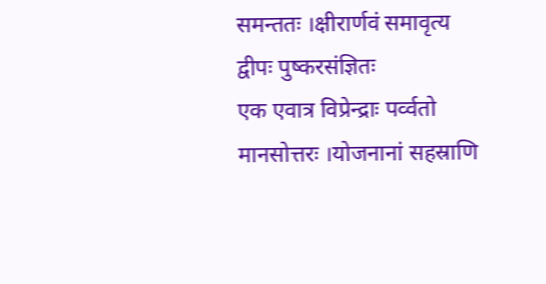समन्ततः ।क्षीरार्णवं समावृत्य द्वीपः पुष्करसंज्ञितः
एक एवात्र विप्रेन्द्राः पर्व्वतो मानसोत्तरः ।योजनानां सहस्राणि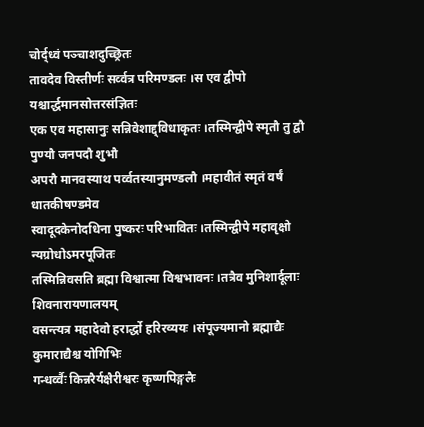चोर्द्ध्वं पञ्चाशदुच्छ्रितः
तावदेव विस्तीर्णः सर्व्वत्र परिमण्डलः ।स एव द्वीपो यश्चार्द्धमानसोत्तरसंज्ञितः
एक एव महासानुः सन्निवेशाद्द्विधाकृतः ।तस्मिन्द्वीपे स्मृतौ तु द्वौ पुण्यौ जनपदौ शुभौ
अपरौ मानवस्याथ पर्व्वतस्यानुमण्डलौ ।महावीतं स्मृतं वर्षं धातकीषण्डमेव
स्वादूदकेनोदधिना पुष्करः परिभावितः ।तस्मिन्द्वीपे महावृक्षो न्यग्रोधोऽमरपूजितः
तस्मिन्निवसति ब्रह्मा विश्वात्मा विश्वभावनः ।तत्रैव मुनिशार्दूलाः शिवनारायणालयम्
वसन्त्यत्र महादेवो हरार्द्धो हरिरव्ययः ।संपूज्यमानो ब्रह्माद्यैः कुमाराद्यैश्च योगिभिः
गन्धर्व्वैः किन्नरैर्यक्षैरीश्वरः कृष्णपिङ्गलैः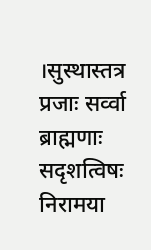।सुस्थास्तत्र प्रजाः सर्व्वा ब्राह्मणाः सदृशत्विषः
निरामया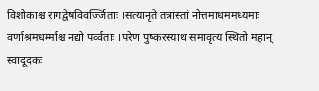विशोकाश्च रागद्वेषविवर्ज्जिताः ।सत्यानृते तत्रास्तां नोत्तमाधममध्यमाः
वर्णाश्रमधर्म्माश्च नद्यो पर्व्वताः ।परेण पुष्करस्याथ समावृत्य स्थितो महान्
स्वादूदकः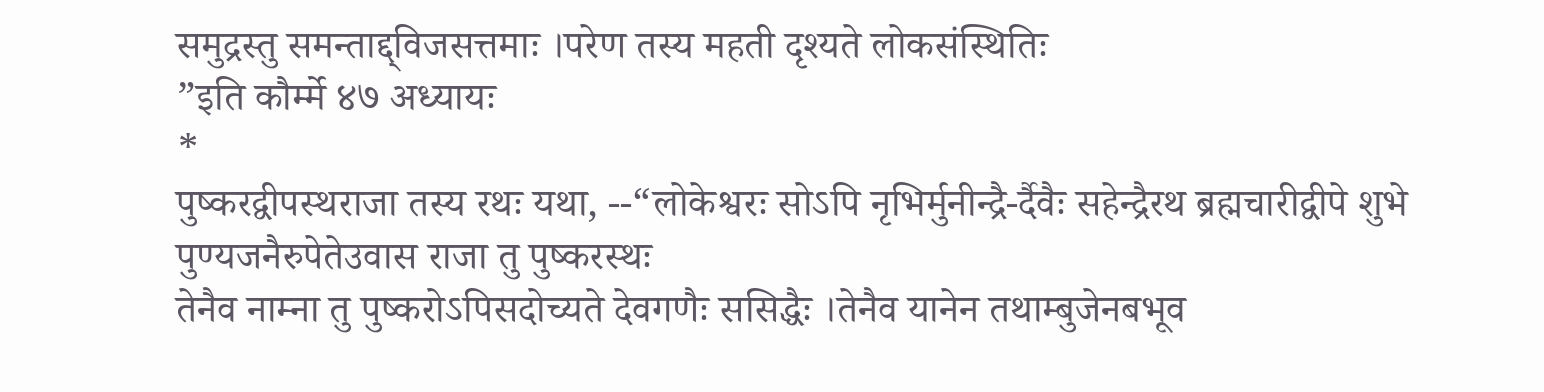समुद्रस्तु समन्ताद्द्विजसत्तमाः ।परेण तस्य महती दृश्यते लोकसंस्थितिः
”इति कौर्म्मे ४७ अध्यायः
*
पुष्करद्वीपस्थराजा तस्य रथः यथा, --“लोकेश्वरः सोऽपि नृभिर्मुनीन्द्रै-र्दैवैः सहेन्द्रैरथ ब्रह्मचारीद्वीपे शुभे पुण्यजनैरुपेतेउवास राजा तु पुष्करस्थः
तेनैव नाम्ना तु पुष्करोऽपिसदोच्यते देवगणैः ससिद्धैः ।तेनैव यानेन तथाम्बुजेनबभूव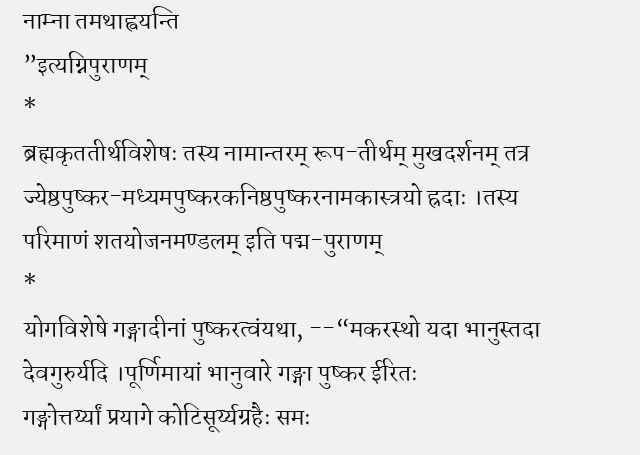नाम्ना तमथाह्वयन्ति
”इत्यग्निपुराणम्
*
ब्रह्मकृततीर्थविशेषः तस्य नामान्तरम् रूप-तीर्थम् मुखदर्शनम् तत्र ज्येष्ठपुष्कर-मध्यमपुष्करकनिष्ठपुष्करनामकास्त्रयो ह्रदाः ।तस्य परिमाणं शतयोजनमण्डलम् इति पद्म-पुराणम्
*
योगविशेषे गङ्गादीनां पुष्करत्वंयथा, --“मकरस्थो यदा भानुस्तदा देवगुरुर्यदि ।पूर्णिमायां भानुवारे गङ्गा पुष्कर ईरितः
गङ्गोत्तर्य्यां प्रयागे कोटिसूर्य्यग्रहैः समः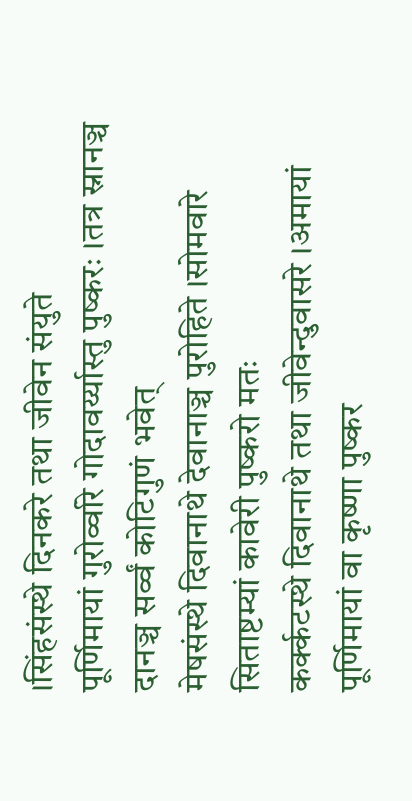।सिंहसंस्थे दिनकरे तथा जीवेन संयुते
पूर्णिमायां गुरोर्व्वारे गोदावर्य्यास्तु पुष्करः ।तत्र स्नानञ्च दानञ्च सर्व्वं कोटिगुणं भवेत्
मेषसंस्थे दिवानाथे देवानाञ्च पुरोहिते ।सोमवारे सिताष्टम्यां कावेरी पुष्करो मतः
कर्क्कटस्थे दिवानाथे तथा जीवेन्दुवासरे ।अमायां पूर्णिमायां वा कृष्णा पुष्कर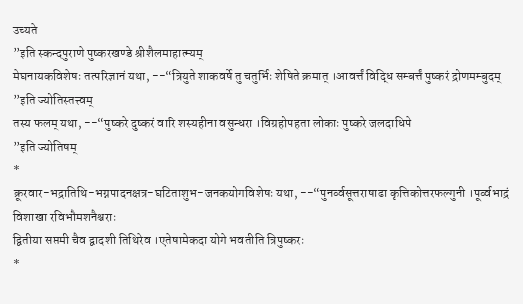उच्यते
”इति स्कन्दपुराणे पुष्करखण्डे श्रीशैलमाहात्म्यम्
मेघनायकविशेषः तत्परिज्ञानं यथा, --“त्रियुते शाकवर्षे तु चतुर्भिः शेषिते क्रमात् ।आवर्त्तं विद्धि सम्बर्त्तं पुष्करं द्रोणमम्बुदम्
”इति ज्योतिस्तत्त्वम्
तस्य फलम् यथा, --“पुष्करे दुष्करं वारि शस्यहीना वसुन्धरा ।विग्रहोपहता लोकाः पुष्करे जलदाधिपे
”इति ज्योतिषम्
*
क्रूरवार-भद्रातिथि-भग्नपादनक्षत्र-घटिताशुभ-जनकयोगविशेषः यथा, --“पुनर्व्वसूत्तराषाढा कृत्तिकोत्तरफल्गुनी ।पूर्व्वभाद्रं विशाखा रविभौमशनैश्चराः
द्वितीया सप्तमी चैव द्वादशी तिथिरेव ।एतेषामेकदा योगे भवतीति त्रिपुष्करः
*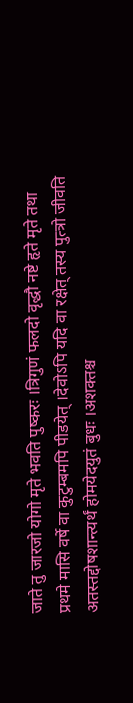जाते तु जारजो योगो मृते भवति पुष्करः ।त्रिगुणं फलदो वृद्धौ नष्टे हृते मृते तथा
प्रथमे मासि वर्षे वा कुटुम्बमपि पीडयेत् ।देवोऽपि यदि वा रक्षेत् तस्य पुत्त्रो जीवति
अतस्तद्दोषशान्त्यर्थं होमयेदयुतं बुधः ।अशक्तश्च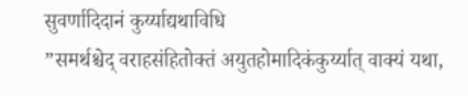सुवर्णादिदानं कुर्य्याद्यथाविधि
”समर्थश्चेद् वराहसंहितोक्तं अयुतहोमादिकंकुर्य्यात् वाक्यं यथा,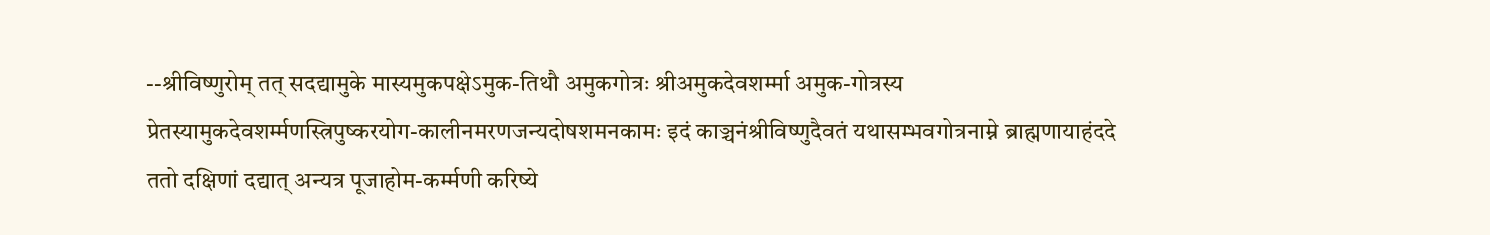--श्रीविष्णुरोम् तत् सदद्यामुके मास्यमुकपक्षेऽमुक-तिथौ अमुकगोत्रः श्रीअमुकदेवशर्म्मा अमुक-गोत्रस्य प्रेतस्यामुकदेवशर्म्मणस्त्रिपुष्करयोग-कालीनमरणजन्यदोषशमनकामः इदं काञ्चनंश्रीविष्णुदैवतं यथासम्भवगोत्रनाम्ने ब्राह्मणायाहंददे ततो दक्षिणां दद्यात् अन्यत्र पूजाहोम-कर्म्मणी करिष्ये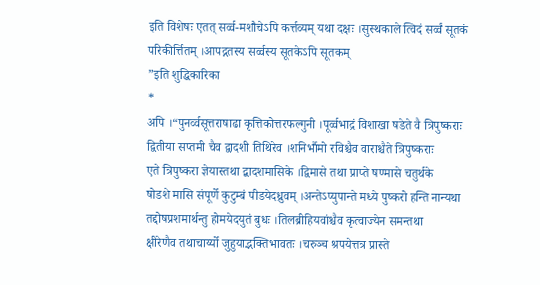इति विशेषः एतत् सर्व्व-मशौचेऽपि कर्त्तव्यम् यथा दक्षः ।सुस्थकाले त्विदं सर्व्वं सूतकं परिकीर्त्तितम् ।आपद्गतस्य सर्व्वस्य सूतकेऽपि सूतकम्
”इति शुद्धिकारिका
*
अपि ।“पुनर्व्वसूत्तराषाढा कृत्तिकोत्तरफल्गुनी ।पूर्व्वभाद्रं विशाखा षडेते वै त्रिपुष्कराः
द्वितीया सप्तमी चैव द्वादशी तिथिरेव ।शनिर्भौमो रविश्चैव वाराश्चैते त्रिपुष्कराः
एते त्रिपुष्करा ज्ञेयास्तथा द्बादशमासिके ।द्विमासे तथा प्राप्ते षण्मासे चतुर्थके
षोडशे मासि संपूर्णे कुटुम्बं पीडयेदध्रुवम् ।अन्तेऽप्युपान्ते मध्ये पुष्करो हन्ति नान्यथा
तद्दोषप्रशमार्थन्तु होमयेदयुतं बुधः ।तिलब्रीहियवांश्चैव कृत्वाज्येन समन्तथा
क्षीरेणैव तथाचार्य्यो जुहुयाद्भक्तिभावतः ।चरुञ्च श्रपयेत्तत्र प्रास्ते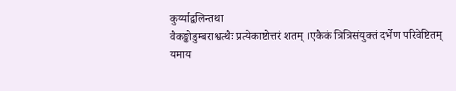कुर्य्याद्वलिन्तथा
वैकङ्कोडुम्बराश्वत्थैः प्रत्येकाष्टोत्तरं शतम् ।एकैकं त्रित्रिसंयुक्तं दर्भेण परिवेष्टितम्
यमाय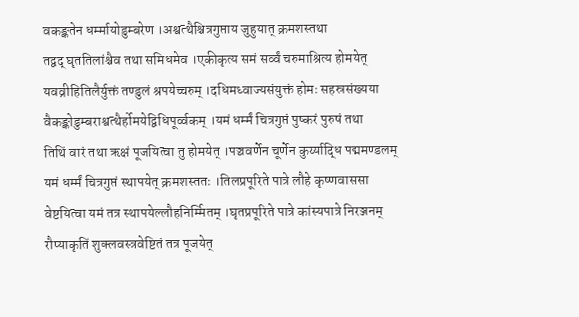वकङ्कतेन धर्म्मायोडुम्बरेण ।अश्वत्थैश्चित्रगुप्ताय जुहुयात् क्रमशस्तथा
तद्वद् घृततिलांश्चैव तथा समिधमेव ।एकीकृत्य समं सर्व्वं चरुमाश्रित्य होमयेत्
यवव्रीहितिलैर्युक्तं तण्डुलं श्रपयेच्चरुम् ।दधिमध्वाज्यसंयुक्तं होमः सहस्रसंख्यया
वैकङ्कोडुम्बराश्वत्थैर्होमयेद्विधिपूर्व्वकम् ।यमं धर्म्मं चित्रगुप्तं पुष्करं पुरुषं तथा
तिथिं वारं तथा ऋक्षं पूजयित्वा तु होमयेत् ।पञ्चवर्णेन चूर्णेन कुर्य्याद्धि पद्ममण्डलम्
यमं धर्म्मं चित्रगुप्तं स्थापयेत् क्रमशस्ततः ।तिलप्रपूरिते पात्रे लौहे कृष्णवाससा
वेष्टयित्वा यमं तत्र स्थापयेल्लौहनिर्म्मितम् ।घृतप्रपूरिते पात्रे कांस्यपात्रे निरञ्जनम्
रौप्याकृतिं शुक्लवस्त्रवेष्टितं तत्र पूजयेत्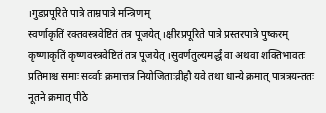।गुडप्रपूरिते पात्रे ताम्रपात्रे मन्त्रिणम्
स्वर्णाकृतिं रक्तवस्त्रवेष्टितं तत्र पूजयेत् ।क्षीरप्रपूरिते पात्रे प्रस्तरपात्रे पुष्करम्
कृष्णाकृतिं कृष्णवस्त्रवेष्टितं तत्र पूजयेत् ।सुवर्णतुल्यमर्द्धं वा अथवा शक्तिभावतः
प्रतिमाश्च समाः सर्व्वाः क्रमात्तत्र नियोजिताःव्रीहौ यवे तथा धान्ये क्रमात् पात्रत्रयन्ततः
नूतने क्रमात् पीठे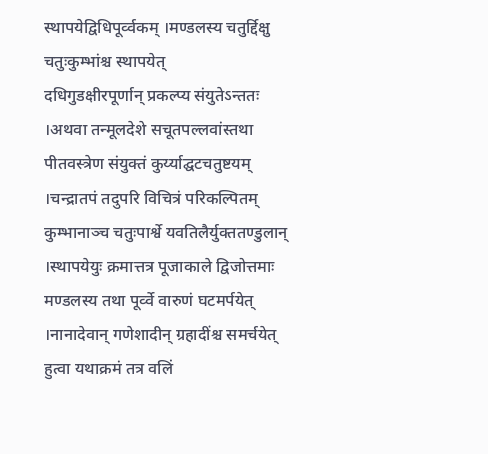स्थापयेद्विधिपूर्व्वकम् ।मण्डलस्य चतुर्द्दिक्षु चतुःकुम्भांश्च स्थापयेत्
दधिगुडक्षीरपूर्णान् प्रकल्प्य संयुतेऽन्ततः ।अथवा तन्मूलदेशे सचूतपल्लवांस्तथा
पीतवस्त्रेण संयुक्तं कुर्य्याद्घटचतुष्टयम् ।चन्द्रातपं तदुपरि विचित्रं परिकल्पितम्
कुम्भानाञ्च चतुःपार्श्वे यवतिलैर्युक्ततण्डुलान् ।स्थापयेयुः क्रमात्तत्र पूजाकाले द्विजोत्तमाः
मण्डलस्य तथा पूर्व्वे वारुणं घटमर्पयेत् ।नानादेवान् गणेशादीन् ग्रहादींश्च समर्चयेत्
हुत्वा यथाक्रमं तत्र वलिं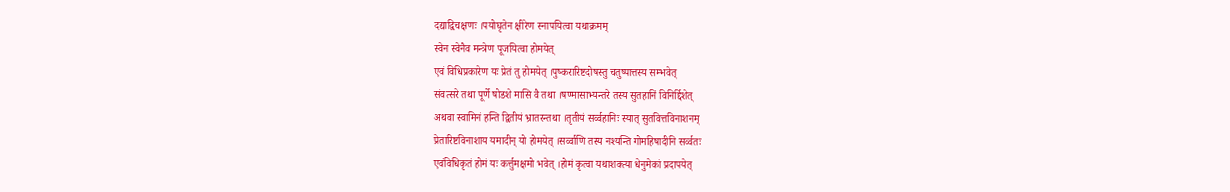दद्याद्विचक्षणः ।पयोघृतेन क्षीरेण स्नापयित्वा यथाक्रमम्
स्वेन स्वेनैव मन्त्रेण पूजयित्वा होमयेत्
एवं विधिप्रकारेण यः प्रेतं तु होमयेत् ।पुष्करारिष्टदोषस्तु चतुष्पात्तस्य सम्भवेत्
संवत्सरे तथा पूर्णे षोडशे मासि वै तथा ।षण्मासाभ्यन्तरे तस्य सुतहानिं विनिर्द्दिशेत्
अथवा स्वामिनं हन्ति द्वितीयं भ्रातरन्तथा ।तृतीयं सर्व्वहानिः स्यात् सुतवित्तविनाशनम्
प्रेतारिष्टविनाशाय यमादीन् यो होमयेत् ।सर्व्वाणि तस्य नश्यन्ति गोमहिषादीनि सर्व्वतः
एवंविधिकृतं होमं यः कर्त्तुमक्षमो भवेत् ।होमं कृत्वा यथाशक्त्या धेनुमेकां प्रदापयेत्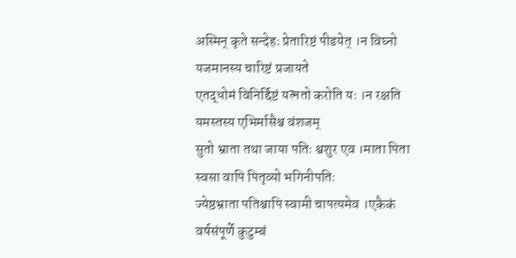अस्मिन् कृते सन्देहः प्रेतारिष्टं पीडयेत् ।न विघ्नो यजमानस्य चारिष्टं प्रजायते
एतद्धोमं विनिर्द्दिष्टं यत्नतो करोति यः ।न रक्षति यमस्तस्य एभिर्मासैश्च वंशजम्
सुतो भ्राता तथा जाया पतिः श्वशुर एव ।माता पिता स्वसा वापि पितृव्यो भगिनीपतिः
ज्येष्ठभ्राता पतिश्चापि स्वामी चापत्यमेव ।एकैकं वर्षसंपूर्णे कुटुम्बं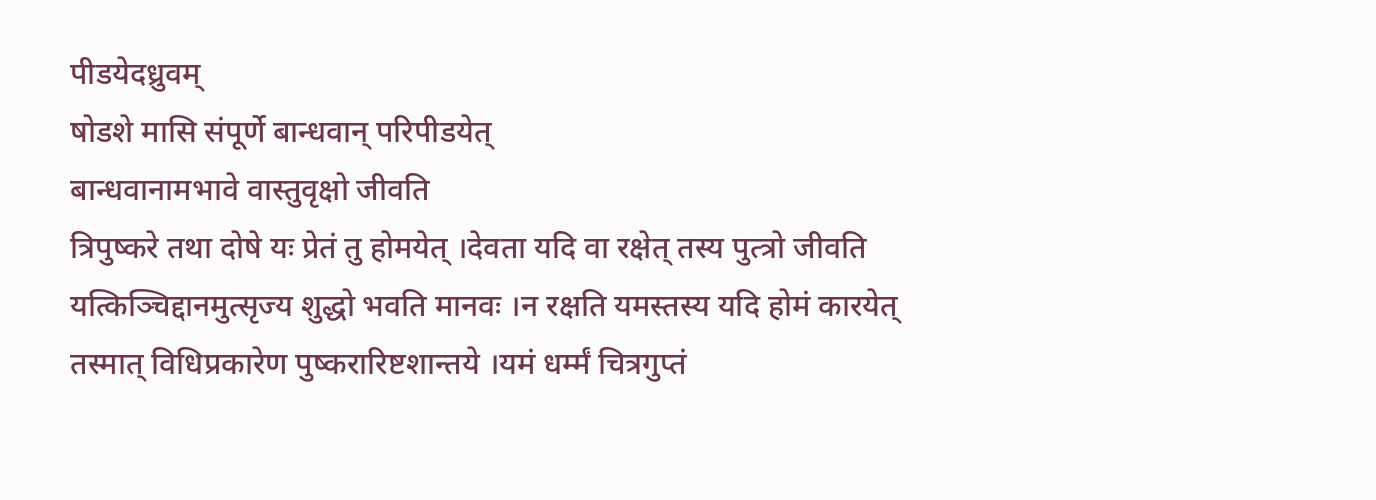पीडयेदध्रुवम्
षोडशे मासि संपूर्णे बान्धवान् परिपीडयेत्
बान्धवानामभावे वास्तुवृक्षो जीवति
त्रिपुष्करे तथा दोषे यः प्रेतं तु होमयेत् ।देवता यदि वा रक्षेत् तस्य पुत्त्रो जीवति
यत्किञ्चिद्दानमुत्सृज्य शुद्धो भवति मानवः ।न रक्षति यमस्तस्य यदि होमं कारयेत्
तस्मात् विधिप्रकारेण पुष्करारिष्टशान्तये ।यमं धर्म्मं चित्रगुप्तं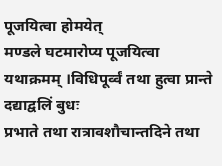पूजयित्वा होमयेत्
मण्डले घटमारोप्य पूजयित्वा यथाक्रमम् ।विधिपूर्व्वं तथा हुत्वा प्रान्ते दद्याद्वलिं बुधः
प्रभाते तथा रात्रावशौचान्तदिने तथा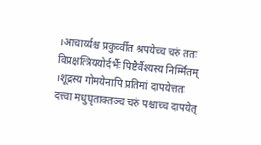।आचार्य्यश्च प्रकुर्व्वीत श्रपयेच्च चरुं ततः
विप्रक्षत्त्रिययोर्दर्भैः पिष्टैर्वैश्यस्य निर्म्मितम् ।शूद्रस्य गोमयेनापि प्रतिमां दापयेत्ततः
दत्त्वा मधुघृताक्तञ्च चरुं पश्चाच्च दापयेत्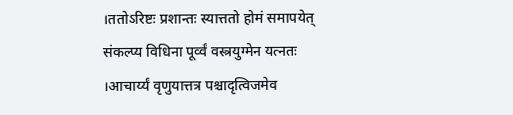।ततोऽरिष्टः प्रशान्तः स्यात्ततो होमं समापयेत्
संकल्प्य विधिना पूर्व्वं वस्त्रयुग्मेन यत्नतः ।आचार्य्यं वृणुयात्तत्र पश्चादृत्विजमेव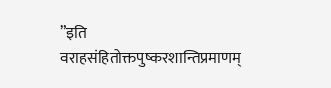”इति वराहसंहितोक्तपुष्करशान्तिप्रमाणम्